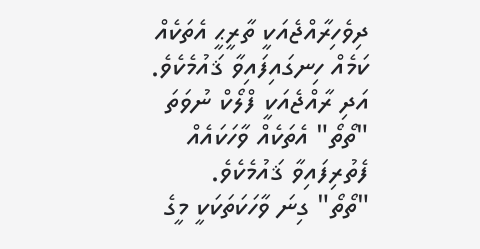ދިވެހިރާއްޖެއަކީ ތާރީޙީ އެތަކެއް ކަމެއް ހިނގައިފައިވާ ޤައުމެކެވެ. އަދި ރާއްޖެއަކީ ފްލޯކް ނުވަތަ "ތޯތޯ" އެތަކެއް ވާހަކައެއް ފެތުރިފައިވާ ޤައުމެކެވެ.
"ތޯތޯ" ގިނަ ވާހަކަތަކަކީ މީގެ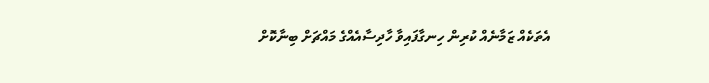އެތަކެއް ޒަމާނެއް ކުރިން ހިނގާފައިވާ ހާދިސާއެއްގެ މައްޗަށް ބިނާކޮށް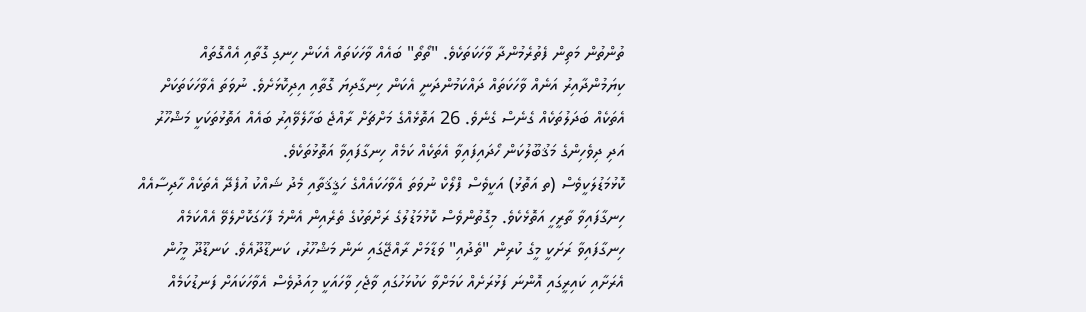ތުންތުން މަތިން ފެތުރެމުންދާ ވާހަކަތަކެވެ. "ތޯތޯ" ބައެއް ވާހަކަތައް އެކަން ހިނގި ގޮތާއި އެއްގޮތައް ކިޔަމުންދާއިރު އަނެއް ވާހަކަތައް ދައްކަމުންދަނީ އެކަން ހިނގާދިޔަ ގޮތާއި އިދިކޮޅަށެވެ. ނުވަތަ އެވާހަކަތަކަށް އެތަކެއް ބަދަލުތަކެއް ގެނެސް ގެނެވެ. 26 އަތޮޅެއްގެ މަށްޗަށް ރާއްޖެ ބަހާލެވޭއިރު ބައެއް އަތޮޅުތަކަކީ މަޝްހޫރު އަދި ދިވެހިންގެ މަޤުބޫލުކަން ހޯދައިފައިވާ އެތަކެއް ކަމެއް ހިނގާފައިވާ އަތޮޅުތަކެވެ.
ކޮޅުމަޑުލަކީވެސް (ތ އަތޮޅު) އަކީވެސް ފްލޯކް ނުވަތަ އެވާހަކައެއްގެ ހަޤީޤަތާއި މެދު ޝައްކު އުފެދޭ އެތަކެއް ހާދިސާއެއް ހިނގާފައިވާ ތާރީހީ އަތޮޅެކެވެ. މިގޮތުންވެސް ކޮޅުމަޑުލުގެ ރަށްތަކުގެ ތެރެއިން އެންމެ ފާހަގަކޮށްލެވޭ އެއްކަމެއް ހިނގާފައިވާ ރަށަކީ މީގެ ކުރިން "ތެދުއި" ވަޑާމަށް ރާއްޖޭގައި ނަން މަޝްހޫރު، ކަނޑޫދޫއެވެ. ކަނޑޫދޫ މީހުން އެރަށާއި ކައިރީގައި އޮންނަ ފަޅުރަށެއް ކަމަށްވާ ކަކުޅަހުގައި ވާޖެހި ވާހައަކީ މިއަދުވެސް އެވާހަކައަށް ފަނޑުކަމެއް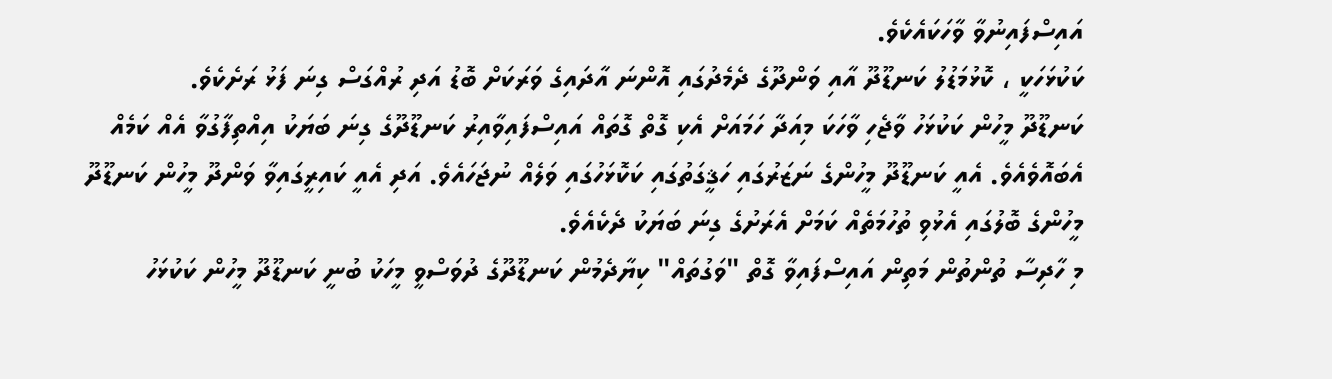އައިސްފައިނުވާ ވާހަކައެކެވެ.
ކަކުޅަހަކީ ، ކޮޅުމަޑުލު ކަނޑޫދޫ އާއި ވަންދޫގެ ދެމެދުގައި އޮންނަ އާދައިގެ ވަރަކަށް ބޮޑު އަދި ރުއްގަސް ގިނަ ފަޅު ރަށެކެވެ.
ކަނޑޫދޫ މީހުން ކަކުޅަހު ވާޖެހި ވާހަކަ މިއަދާ ހަމައަށް އެކި ގޮތް ގޮތައް އައިސްފައިވާއިރު ކަނޑޫދޫގެ ގިނަ ބަޔަކު އިއްތިފާގުވާ އެއް ކަމެއް އެބައޮވެއެވެ. އެއީ ކަނޑޫދޫ މީހުންގެ ނަޒަރުގައި ހަޤީގަތުގައި ކަކޮޅަހުގައި ވަލެއް ނުޖަހައެވެ. އަދި އެއީ ކައިރީގައިވާ ވަންދޫ މީހުން ކަނޑޫދޫ މީހުންގެ ބޮލުގައި އެޅުވި ތުހުމަތެއް ކަމަށް އެރަށުގެ ގިނަ ބަޔަކު ދެކެއެވެ.
މި ހާދިސާ ތުންތުން މަތިން އައިސްފައިވާ ގޮތް "ވަގުތައް" ކިޔާދެމުން ކަނޑޫދޫގެ ދުވަސްވީ މީހަކު ބުނީ ކަނޑޫދޫ މީހުން ކަކުޅަހު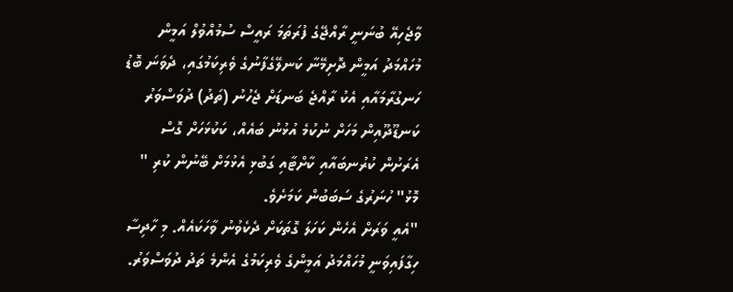ވާޖެހިއޭ ބުނަނީ ރާއްޖޭގެ ފުރަތަމަ ރައީސް ސުމުއްވުލް އަމީން މުހައްމަދު އަމީން ދޮށިމޭނާ ކަނލޭގެފާނުގެ ވެރިކަމުގައި، ދެވަނަ ބޮޑު ހަނގުރާމައާއި އެކު ރާއްޖެ ބަނޑަށް ޖެހުނު (ތަދު) ދުވަސްވަރު ކަނޑޫދޫއިން މަހަށް ނުކުމެ އުޅުނު ބައެއް، ކަކުޅަހަށް ގޮސް އެރަށުން ކުރުނބައާއި ކާށްޓާއި ގަބުޅި އެޅުމަށް ބޭނުން ކުރި " މޮޅު" ހުނަރުގެ ސަބަބުން ކަމަށެވެ.
"އެއީ ވަރަށް އެހެން ކަހަލަ ގޮތަކަށް ދެކެވުނު ވާހަކައެއް. މި ހާދިސާ ހިގާފައިވަނީ މުހައްމަދު އަމީންގެ ވެރިކަމުގެ އެންމެ ތަދު ދުވަސްވަރު.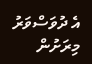އެ ދުވަސްވަރު މިރަށުން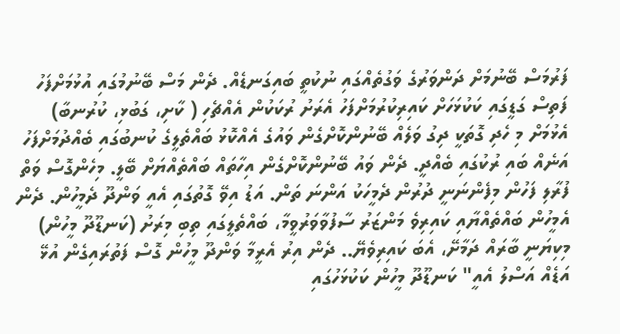ފަރުމަސް ބޭނުމަށް ދަންވަރުގެ ވަގުތެއްގައި ނުކުތީ ބައިގަނޑެއް. ދެން މަސް ބޭނުމުގައި އުޅުމަށްފަހު ފަތިސް ގަޑީގައި ކަކުޅަހަށް ކައިރިކުރުމަށްފަހު އެރަށު ރުކަކުން އެއްޗެހި ( ކާށި، ގަބުޅި، ކުރުނބާ) އެޅުމަށް މި ހެދި ގޮތަކީ ދިގު ވަލެއް ބޭނުންކޮށްގެން ވައުގެ އެއްކޮޅު ބައްތެލީގެ ކުނބުގައި ބެއްދުމަށްފަހު އަނެއް ބައި ރުކުގައި ބެއްދީ. ދެން ވައު ބޭނުންކޮށްގެން އިހާތައް ބައްތެއްޔަށް ބޭލީ. މިހެންގޮސް ވަތް ފުރާލި ފަހުން މިފެންނަނީ ދުރުން ދެމީހަކު އަންނަ ތަން. އަޑު އިވޭ ގޮތުގައި އެއީ ވަންދޫ ދެމީހުން. ދެން އެމީހުން ބައްތެއްޔާއި ކައިރިވެ މަންޒަރު ސާފުވާވަރުވީމާ، ބައްތެލީގައި ތިބި މިރަށު (ކަނޑޫދޫ މީހުން) މިކިޔަނީ ބާރައް ދަމާށޭ، އެބަ ކައިރިވެޔޭ.. ދެން އިރު އެރީމާ ވަންދޫ މީހުން ގޮސް ފަތުރައިގެން އުޅޭ އަޑެއް އަސްލު އެއީ" ކަނޑޫދޫ މީހުން ކަކުޅަހުގައި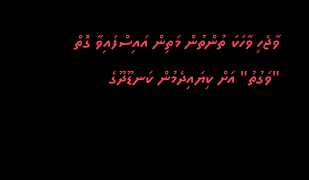ވާޖެހި ވާހަކަ ތުންތުން މަތިން އައިސްފައިވާ ގޮތް "ވަގުތު" އަށް ކިޔައިދެމުން ކަނޑޫދޫގެ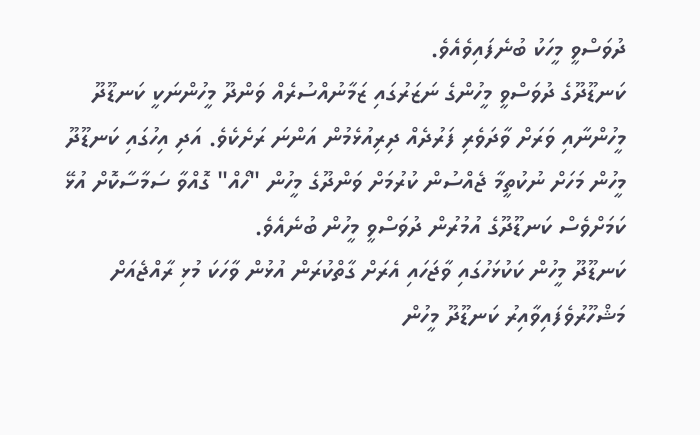ދުވަސްވީ މީހަކު ބުނެފައިވެއެވެ.
ކަނޑޫދޫގެ ދުވަސްވީ މީހުންގެ ނަޒަރުގައި ޒަމާނުއްސުރެއް ވަންދޫ މީހުންނަކީ ކަނޑޫދޫ މީހުންނާއި ވަރަށް ވާދަވެރި ފަރުދެއް ދިރިއުޅެމުން އަންނަ ރަށެކެވެ. އަދި އިހުގައި ކަނޑޫދޫ މީހުން މަހަށް ނުކުތީމާ ޖެއްސުން ކުރުމަށް ވަންދޫގެ މީހުން "ހޯއް" ގޮއްވާ ސަމާސާކޮށް އުޅޭ ކަމަށްވެސް ކަނޑޫދޫގެ އުމުރުން ދުވަސްވީ މީހުން ބުނެއެވެ.
ކަނޑޫދޫ މީހުން ކަކުޅަހުގައި ވާޖަހައި އެރަށް ގާތްކުރަން އުޅުން ވާހަކަ މުޅި ރާއްޖެއަށް މަޝްހޫރުވެފައިވާއިރު ކަނޑޫދޫ މީހުން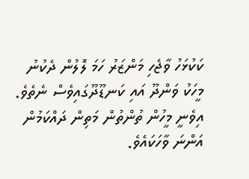ކަކުޅަހު ވާޖެހި މަންޒަރު ހަމަ ލޮލުން ދެކުނު މީހަކު ވަންދޫ އައި ކަނޑޫދޫގައިވެސް ނެތެވެ. އިވެނީ މީހުން ތުންތުން މަތިން ދައްކަމުން އަންނަ ވާހަކައެވެ.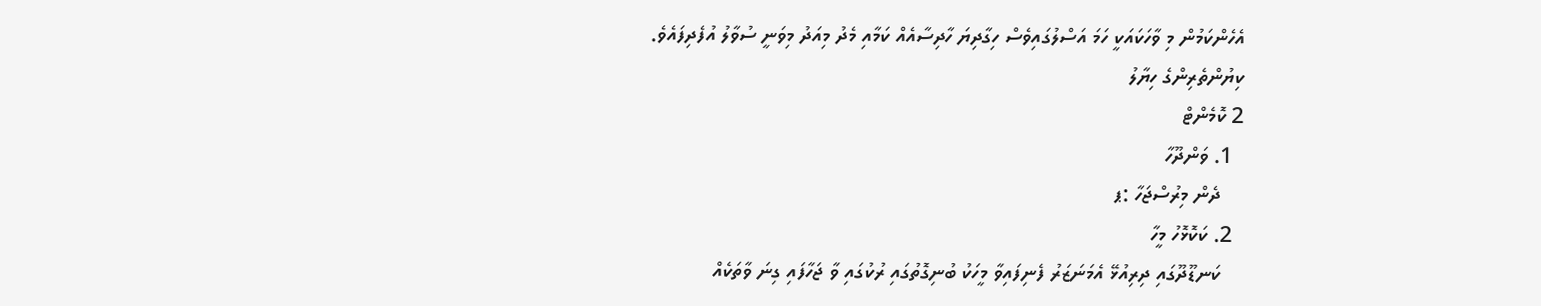އެހެންކަމުން މި ވާހަކައަކީ ހަމަ އަސްލުގައިވެސް ހިގާދިޔަ ހާދިސާއެއް ކަމާއި މެދު މިއަދު މިވަނީ ސުވާލު އުފެދިފައެވެ.
ކިޔުންތެރިންގެ ހިޔާލު
2 ކޮމެންޓް
  1. ވަންދޫހާ
    ދެން މިރުސްޖަހާ :ޕ
  2. ކަކޮޅޮހު މީހާ
    ކަނޑޫދޫގައި ދިރިއުޅޭ އެމަނަޒަރު ފެނިފައިވާ މީހަކު ބުނިގޮތުގައި ރުކުގައި ވާ ޖަހާފައި ގިނަ ވާތަކެއް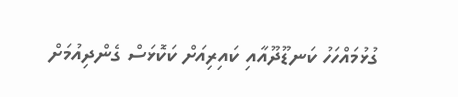ގުޅުމައްހަހު ކަނޑޫދޫއާއި ކައިރިއަށް ކަކޮޅަސް ގެންދިއުމަށް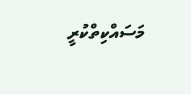މަސައްކިތްކުރީ